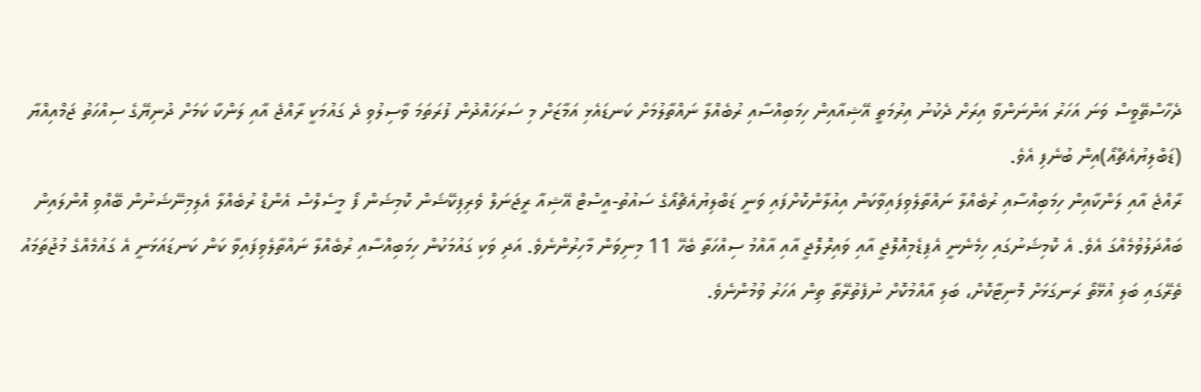ދެހާސްތޭވީސް ވަނަ އަހަރު އަންނަންވާ އިރަށް ދެކުނު އިރުމަތީ އޭޝިއާއިން ހިމަބިއްސާއި ރުބެއްލާ ނައްތާލުމަށް ކަނޑައެޅި އަމާޒަށް މި ސަރަހައްދުން ފުރަތަމަ ވާސިލުވި ދެ ގައުމަކީ ރާއްޖެ އާއި ލަންކާ ކަމަށް ދުނިޔޭގެ ސިއްހަތު ޖަމްއިއްޔާ (ޑަބްލިޔުއެޗްއޯ)އިން ބުނެފި އެވެ.
ރާއްޖެ އާއި ލަންކާއިން ހިމަބިއްސާއި ރުބެއްލާ ނައްތާލެވިފައިވާކަން އިއުލާންކޮށްފައި ވަނީ ޑަބްލިޔުއެޗްއޯގެ ސައުތު-އީސްޓް އޭޝިއާ ރީޖަނަލް ވެރިފިކޭޝަން ކޮމިޝަން ފޯ މީސެލްސް އެންޑް ރުބެއްލާ އެލިމިނޭޝަނުން ބޭއްވި އޮންލައިން ބައްދަލުވުމެއްގަ އެވެ. އެ ކޮމިޝަނުގައި ހިމެނެނީ އެޕިޑެމިއޮލޮޖީ އާއި ވައިރޮލޮޖީ އާއި އާއްމު ސިއްހަތާ ބެހޭ 11 މިނިވަން މާހިރުންނެވެ. އަދި ވަކި ގައުމަކުން ހިމަބިއްސާއި ރުބެއްލާ ނައްތާލެވިފައިވާ ކަން ކަނޑައަޅަނީ އެ ގައުމެއްގެ މުޖުތަމައު ތެރޭގައި ބަލި އުޅޭތޯ ރަނގަޅަށް މޮނިޓާކޮށް، ބަލި އާއްމުކޮށް ނުފެތުރޭތާ ތިން އަހަރު ވުމުންނެވެ.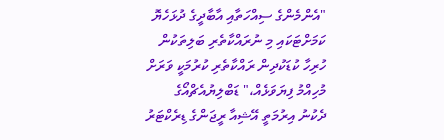"އެންމެންގެ ސިއްހަތާއި އާބާދީގެ ދުޅަހެޔޮ ކަމަށްޓަކައި މި ނުރައްކާތެރި ބަލިތަކުން ހުރިހާ ކުޑަކުދިން ރައްކާތެރި ކުރުމަކީ ވަރަށް މުހިއްމު ފިޔަވަޅެއް،" ޑަބްލިޔުއެޗްއޯގެ ދެކުނު އިރުމަތީ އޭޝިއާ ރީޖަންގެ ޑިރެކްޓަރު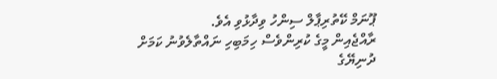ޕޫނަމް ކޭތުރިޕާލް ސިންހު ވިދާޅުވި އެވެ.
ރާއްޖެއިން މީގެ ކުރިންވެސް ހިމަބިހި ނައްތާލެވުނު ކަމަށް ދުނިޔޭގެ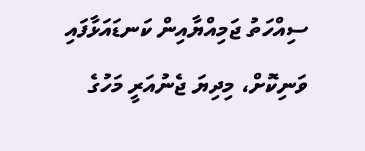ސިއްހަތު ޖަމިއްޔާއިން ކަނޑައަޅާފައި ވަނިކޮށް، މިދިޔަ ޖެނުއަރީ މަހުގެ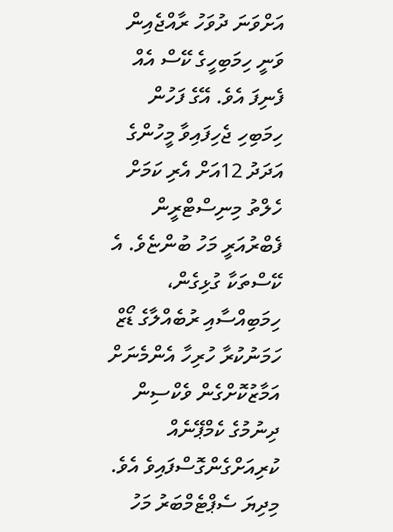އަށްވަނަ ދުވަހު ރާއްޖެއިން ވަނީ ހިމަބިހީގެ ކޭސް އެއް ފެނިފަ އެވެ. އޭގެ ފަހުން ހިމަބިހި ޖެހިފައިވާ މީހުންގެ އަދަދު 12އަށް އެރި ކަމަށް ހެލްތު މިނިސްޓްރީން ފެބްރުއަރީ މަހު ބުންޏެވެ. އެ ކޭސްތަކާ ގުޅިގެން، ހިމަބިއްސާއި ރުބެއްލާގެ ޑޯޒް ހަމަނުކުރާ ހުރިހާ އެންމެނަށް އަމާޒުކޮށްގެން ވެކްސިން ދިނުމުގެ ކެމްޕޭނެއް ކުރިއަށްގެންގޮސްފައިވެ އެވެ.
މިދިޔަ ސެޕްޓެމްބަރު މަހު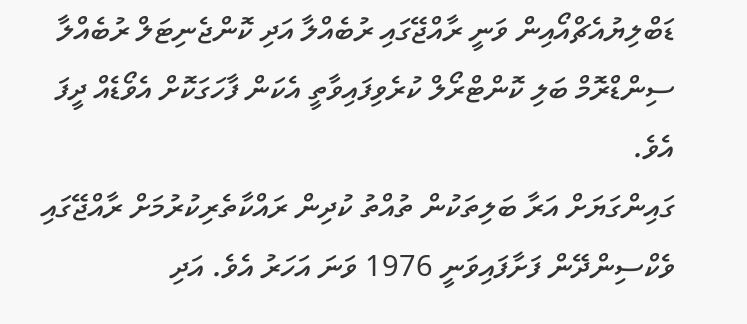ޑަބްލިޔުއެޗްއޯއިން ވަނީ ރާއްޖޭގައި ރުބެއްލާ އަދި ކޮންޖެނިޓަލް ރުބެއްލާ ސިންޑްރޮމް ބަލި ކޮންޓްރޯލް ކުރެވިފައިވާތީ އެކަން ފާހަގަކޮށް އެވޯޑެއް ދީފަ އެވެ.
ގައިންގަޔަށް އަރާ ބަލިތަކުން ތުއްތު ކުދިން ރައްކާތެރިކުރުމަށް ރާއްޖޭގައި ވެކްސިންދޭން ފަށާފައިވަނީ 1976 ވަނަ އަހަރު އެވެ. އަދި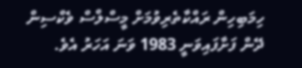ހިމަބިހިން ރައްކާތެރިވުމަށް މީސްލްސް ވެކްސިން ދޭން ފަށާފައިވަނީ 1983 ވަނަ އަހަރު އެވެ.